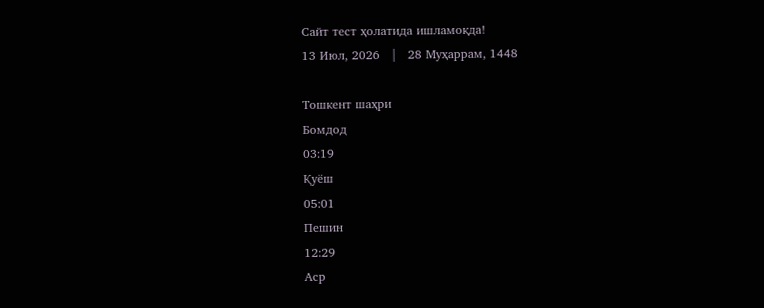Сайт тест ҳолатида ишламоқда!
13 Июл, 2026   |   28 Муҳаррам, 1448

Тошкент шаҳри
Бомдод
03:19
Қуёш
05:01
Пешин
12:29
Аср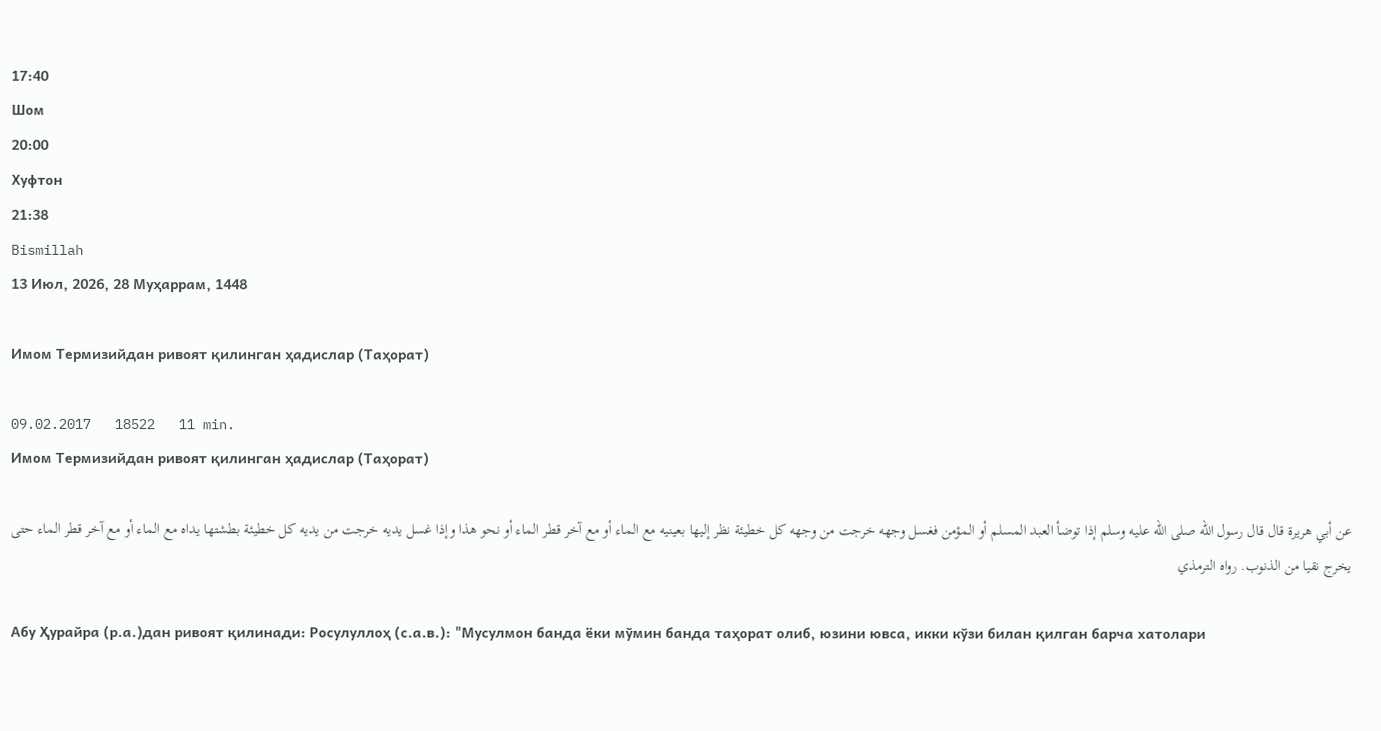17:40
Шом
20:00
Хуфтон
21:38
Bismillah
13 Июл, 2026, 28 Муҳаррам, 1448

Имом Термизийдан ривоят қилинган ҳадислар (Таҳорат)

09.02.2017   18522   11 min.
Имом Термизийдан ривоят қилинган ҳадислар (Таҳорат)

عن أبي هريرة قال قال رسول الله صلى الله عليه وسلم إذا توضأ العبد المسلم أو المؤمن فغسل وجهه خرجت من وجهه كل خطيئة نظر إليها بعينيه مع الماء أو مع آخر قطر الماء أو نحو هذا وإذا غسل يديه خرجت من يديه كل خطيئة بطشتها يداه مع الماء أو مع آخر قطر الماء حتى يخرج نقيا من الذنوب. رواه الترمذي

Абу Ҳурайра (р.а.)дан ривоят қилинади: Росулуллоҳ (с.а.в.): "Мусулмон банда ёки мўмин банда таҳорат олиб, юзини ювса, икки кўзи билан қилган барча хатолари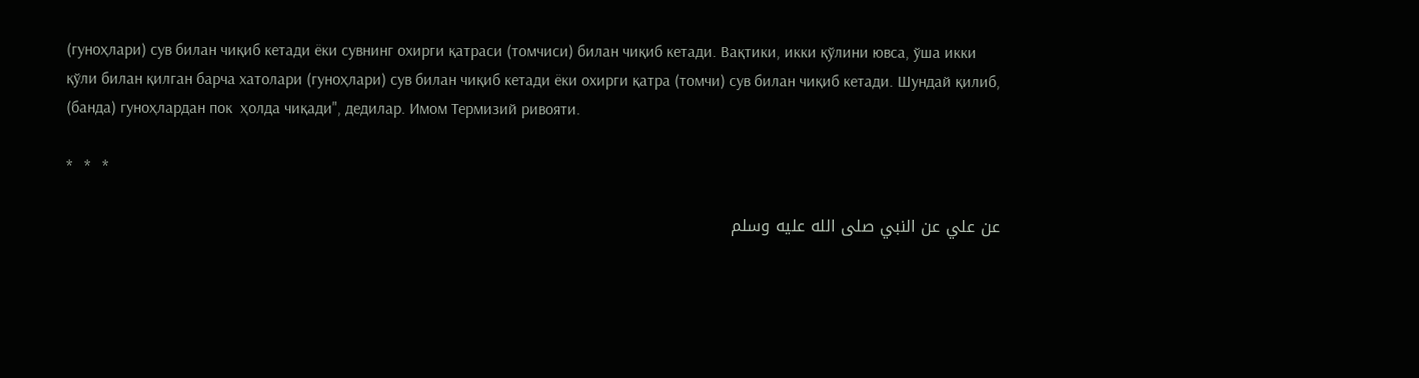(гуноҳлари) сув билан чиқиб кетади ёки сувнинг охирги қатраси (томчиси) билан чиқиб кетади. Вақтики, икки қўлини ювса, ўша икки қўли билан қилган барча хатолари (гуноҳлари) сув билан чиқиб кетади ёки охирги қатра (томчи) сув билан чиқиб кетади. Шундай қилиб, (банда) гуноҳлардан пок  ҳолда чиқади", дедилар. Имом Термизий ривояти.

*   *   *

عن علي عن النبي صلى الله عليه وسلم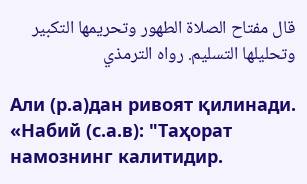قال مفتاح الصلاة الطهور وتحريمها التكبير وتحليلها التسليم. رواه الترمذي

Али (р.а)дан ривоят қилинади. «Набий (с.а.в): "Таҳорат намознинг калитидир.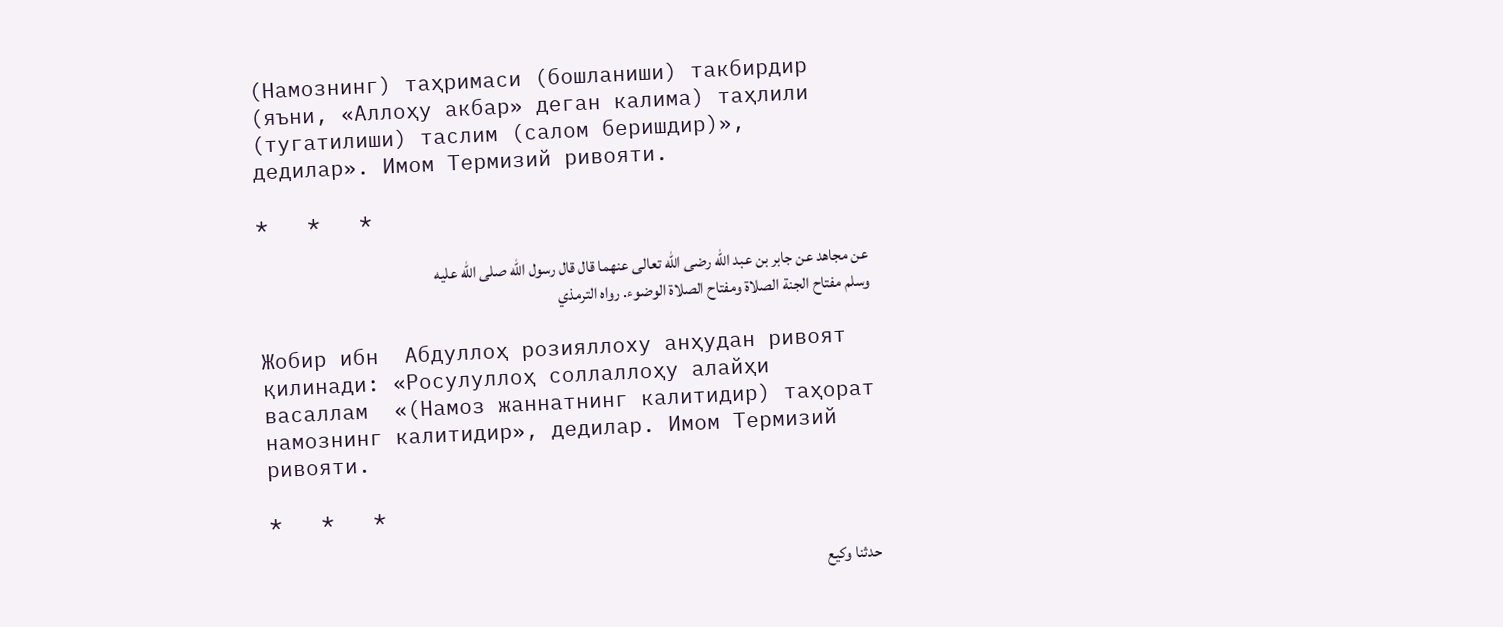(Намознинг) таҳримаси (бошланиши) такбирдир (яъни, «Аллоҳу акбар» деган калима) таҳлили (тугатилиши) таслим (салом беришдир)», дедилар». Имом Термизий ривояти.

*   *   *

عن مجاهد عن جابر بن عبد الله رضى الله تعالى عنهما قال قال رسول الله صلى الله عليه وسلم مفتاح الجنة الصلاة ومفتاح الصلاة الوضوء. رواه الترمذي

Жобир ибн  Абдуллоҳ розияллоху анҳудан ривоят қилинади: «Росулуллоҳ соллаллоҳу алайҳи васаллам  «(Намоз жаннатнинг калитидир) таҳорат намознинг калитидир», дедилар. Имом Термизий ривояти.

*   *   *

حدثنا وكيع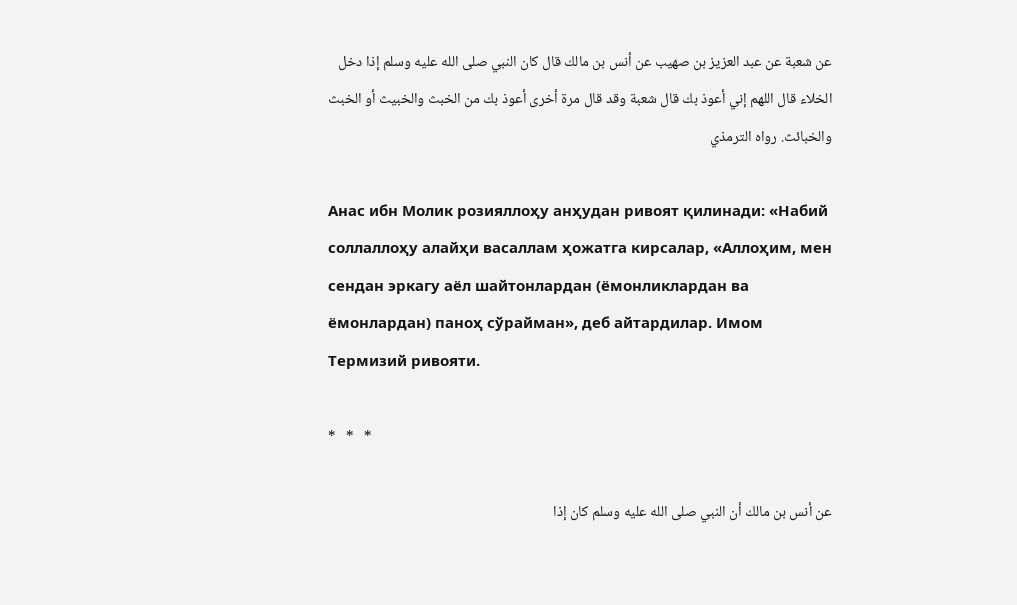عن شعبة عن عبد العزيز بن صهيب عن أنس بن مالك قال كان النبي صلى الله عليه وسلم إذا دخل الخلاء قال اللهم إني أعوذ بك قال شعبة وقد قال مرة أخرى أعوذ بك من الخبث والخبيث أو الخبث والخبائث. رواه الترمذي

Анас ибн Молик розияллоҳу анҳудан ривоят қилинади: «Набий соллаллоҳу алайҳи васаллам ҳожатга кирсалар, «Аллоҳим, мен сендан эркагу аёл шайтонлардан (ёмонликлардан ва ёмонлардан) паноҳ сўрайман», деб айтардилар. Имом Термизий ривояти.

*   *   *

عن أنس بن مالك أن النبي صلى الله عليه وسلم كان إذا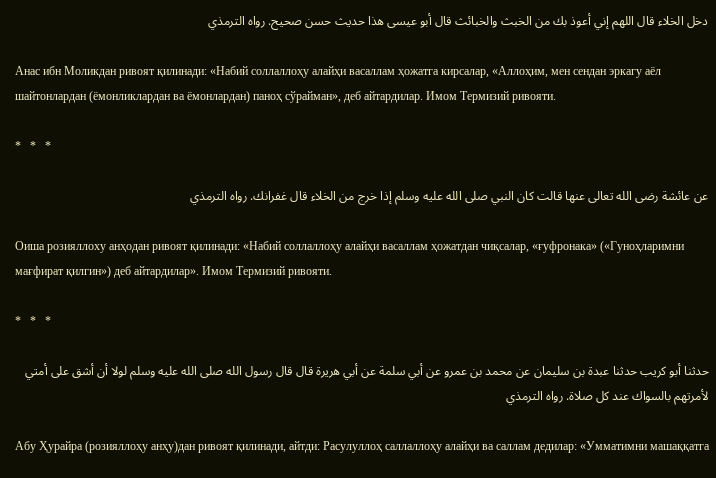دخل الخلاء قال اللهم إني أعوذ بك من الخبث والخبائث قال أبو عيسى هذا حديث حسن صحيح. رواه الترمذي

Анас ибн Моликдан ривоят қилинади: «Набий соллаллоҳу алайҳи васаллам ҳожатга кирсалар, «Аллоҳим, мен сендан эркагу аёл шайтонлардан (ёмонликлардан ва ёмонлардан) паноҳ сўрайман», деб айтардилар. Имом Термизий ривояти.

*   *   *

عن عائشة رضى الله تعالى عنها قالت كان النبي صلى الله عليه وسلم إذا خرج من الخلاء قال غفرانك. رواه الترمذي

Оиша розияллоху анҳодан ривоят қилинади: «Набий соллаллоҳу алайҳи васаллам ҳожатдан чиқсалар, «ғуфронака» («Гуноҳларимни мағфират қилгин») деб айтардилар». Имом Термизий ривояти.

*   *   *

حدثنا أبو كريب حدثنا عبدة بن سليمان عن محمد بن عمرو عن أبي سلمة عن أبي هريرة قال قال رسول الله صلى الله عليه وسلم لولا أن أشق على أمتي لأمرتهم بالسواك عند كل صلاة. رواه الترمذي

Абу Ҳурайра (розияллоҳу анҳу)дан ривоят қилинади, айтди: Расулуллоҳ саллаллоҳу алайҳи ва саллам дедилар: «Умматимни машаққатга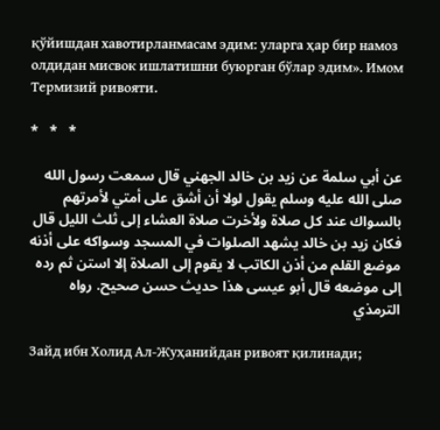қўйишдан хавотирланмасам эдим: уларга ҳар бир намоз олдидан мисвок ишлатишни буюрган бўлар эдим». Имом Термизий ривояти.

*   *   *

عن أبي سلمة عن زيد بن خالد الجهني قال سمعت رسول الله صلى الله عليه وسلم يقول لولا أن أشق على أمتي لأمرتهم بالسواك عند كل صلاة ولأخرت صلاة العشاء إلى ثلث الليل قال فكان زيد بن خالد يشهد الصلوات في المسجد وسواكه على أذنه موضع القلم من أذن الكاتب لا يقوم إلى الصلاة إلا استن ثم رده إلى موضعه قال أبو عيسى هذا حديث حسن صحيح. رواه الترمذي

Зайд ибн Холид Ал-Жуҳанийдан ривоят қилинади;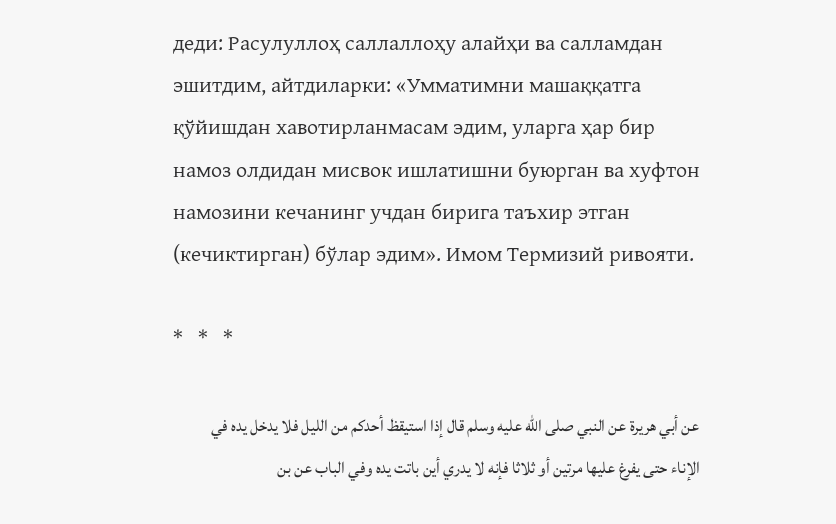деди: Расулуллоҳ саллаллоҳу алайҳи ва салламдан эшитдим, айтдиларки: «Умматимни машаққатга қўйишдан хавотирланмасам эдим, уларга ҳар бир намоз олдидан мисвок ишлатишни буюрган ва хуфтон намозини кечанинг учдан бирига таъхир этган (кечиктирган) бўлар эдим». Имом Термизий ривояти.

*   *   *

عن أبي هريرة عن النبي صلى الله عليه وسلم قال إذا استيقظ أحدكم من الليل فلا يدخل يده في الإناء حتى يفرغ عليها مرتين أو ثلاثا فإنه لا يدري أين باتت يده وفي الباب عن بن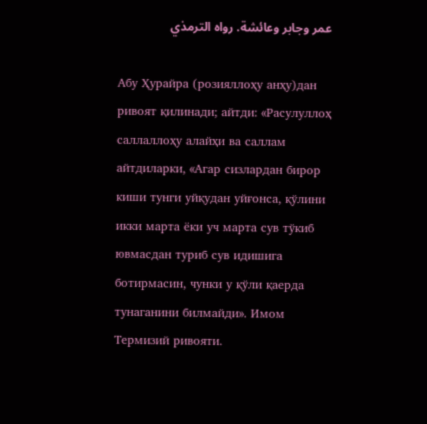عمر وجابر وعائشة. رواه الترمذي

Абу Ҳурайра (розияллоҳу анҳу)дан ривоят қилинади; айтди: «Расулуллоҳ саллаллоҳу алайҳи ва саллам айтдиларки, «Агар сизлардан бирор киши тунги уйқудан уйғонса, қўлини икки марта ёки уч марта сув тўкиб ювмасдан туриб сув идишига ботирмасин, чунки у қўли қаерда тунаганини билмайди». Имом Термизий ривояти.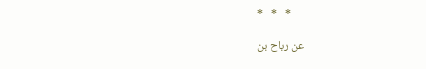*   *   *

عن رباح بن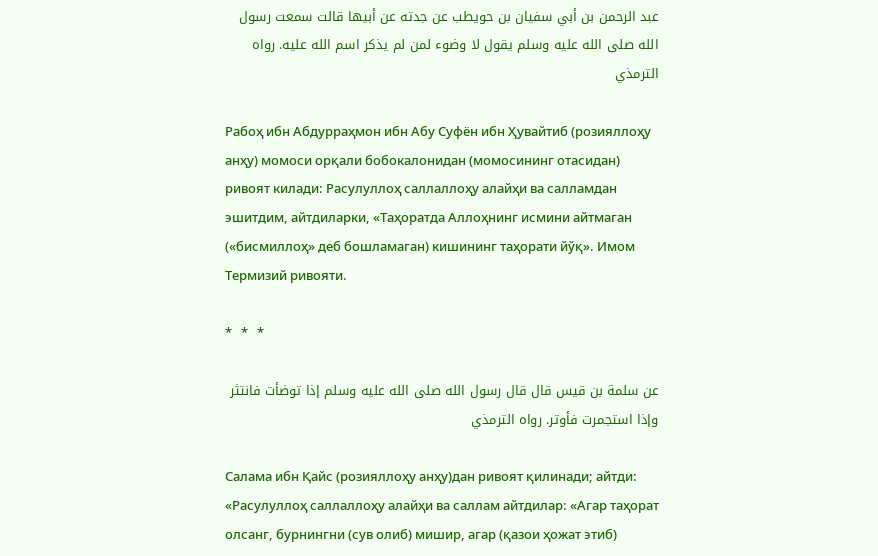عبد الرحمن بن أبي سفيان بن حويطب عن جدته عن أبيها قالت سمعت رسول الله صلى الله عليه وسلم يقول لا وضوء لمن لم يذكر اسم الله عليه. رواه الترمذي

Рабоҳ ибн Абдурраҳмон ибн Абу Суфён ибн Ҳувайтиб (розияллоҳу анҳу) момоси орқали бобокалонидан (момосининг отасидан) ривоят килади: Расулуллоҳ саллаллоҳу алайҳи ва салламдан эшитдим, айтдиларки, «Таҳоратда Аллоҳнинг исмини айтмаган («бисмиллоҳ» деб бошламаган) кишининг таҳорати йўқ». Имом Термизий ривояти.

*   *   *

عن سلمة بن قيس قال قال رسول الله صلى الله عليه وسلم إذا توضأت فانتثر وإذا استجمرت فأوتر. رواه الترمذي

Салама ибн Қайс (розияллоҳу анҳу)дан ривоят қилинади; айтди: «Расулуллоҳ саллаллоҳу алайҳи ва саллам айтдилар: «Агар таҳорат олсанг, бурнингни (сув олиб) мишир, агар (қазои ҳожат этиб)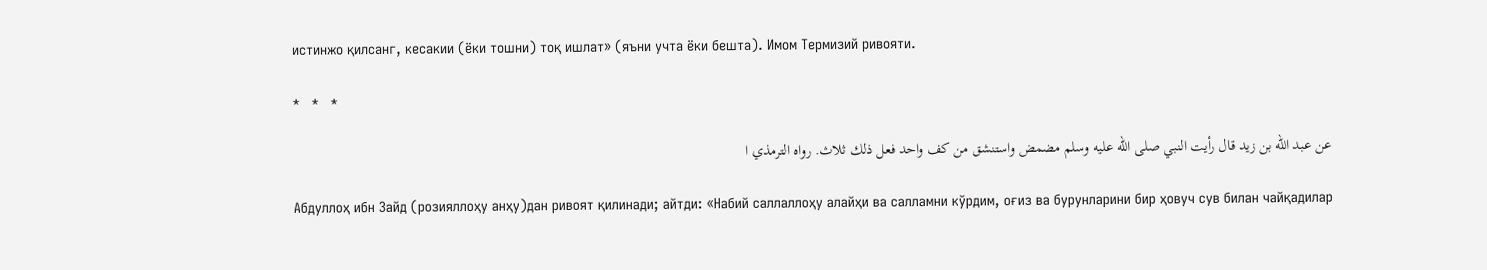истинжо қилсанг, кесакии (ёки тошни) тоқ ишлат» (яъни учта ёки бешта). Имом Термизий ривояти.

*   *   *

عن عبد الله بن زيد قال رأيت النبي صلى الله عليه وسلم مضمض واستنشق من كف واحد فعل ذلك ثلاث. رواه الترمذي ا

Абдуллоҳ ибн Зайд (розияллоҳу анҳу)дан ривоят қилинади; айтди: «Набий саллаллоҳу алайҳи ва салламни кўрдим, оғиз ва бурунларини бир ҳовуч сув билан чайқадилар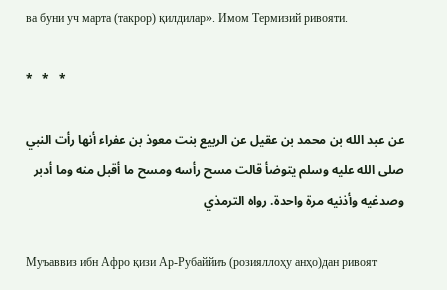ва буни уч марта (такрор) қилдилар». Имом Термизий ривояти.

*   *   *

عن عبد الله بن محمد بن عقيل عن الربيع بنت معوذ بن عفراء أنها رأت النبي صلى الله عليه وسلم يتوضأ قالت مسح رأسه ومسح ما أقبل منه وما أدبر وصدغيه وأذنيه مرة واحدة. رواه الترمذي

Муъаввиз ибн Афро қизи Ар-Рубаййиъ (розияллоҳу анҳо)дан ривоят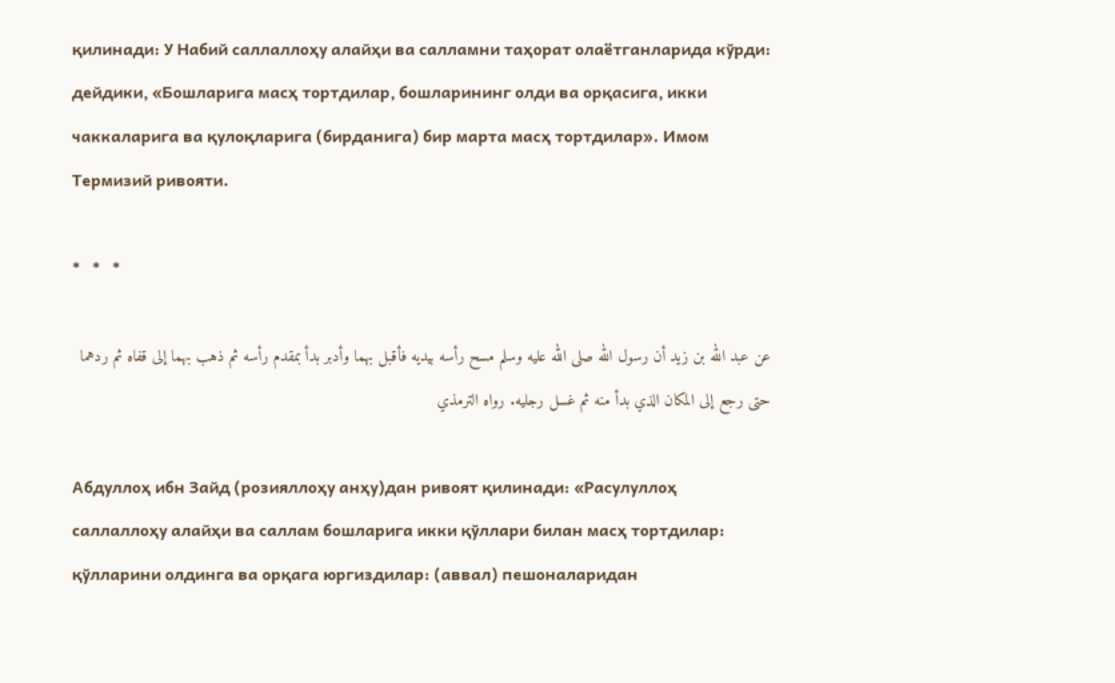қилинади: У Набий саллаллоҳу алайҳи ва салламни таҳорат олаётганларида кўрди: дейдики, «Бошларига масҳ тортдилар, бошларининг олди ва орқасига, икки чаккаларига ва қулоқларига (бирданига) бир марта масҳ тортдилар». Имом Термизий ривояти.

*   *   *

عن عبد الله بن زيد أن رسول الله صلى الله عليه وسلم مسح رأسه بيديه فأقبل بهما وأدبر بدأ بمقدم رأسه ثم ذهب بهما إلى قفاه ثم ردهما حتى رجع إلى المكان الذي بدأ منه ثم غسل رجليه. رواه الترمذي

Абдуллоҳ ибн Зайд (розияллоҳу анҳу)дан ривоят қилинади: «Расулуллоҳ саллаллоҳу алайҳи ва саллам бошларига икки қўллари билан масҳ тортдилар: қўлларини олдинга ва орқага юргиздилар: (аввал) пешоналаридан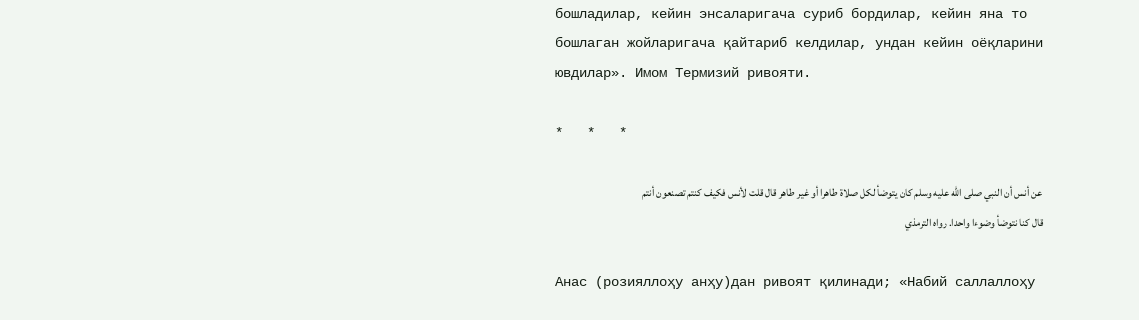бошладилар, кейин энсаларигача суриб бордилар, кейин яна то бошлаган жойларигача қайтариб келдилар, ундан кейин оёқларини ювдилар». Имом Термизий ривояти.

*   *   *

عن أنس أن النبي صلى الله عليه وسلم كان يتوضأ لكل صلاة طاهرا أو غير طاهر قال قلت لأنس فكيف كنتم تصنعون أنتم قال كنا نتوضأ وضوءا واحدا. رواه الترمذي

Анас (розияллоҳу анҳу)дан ривоят қилинади; «Набий саллаллоҳу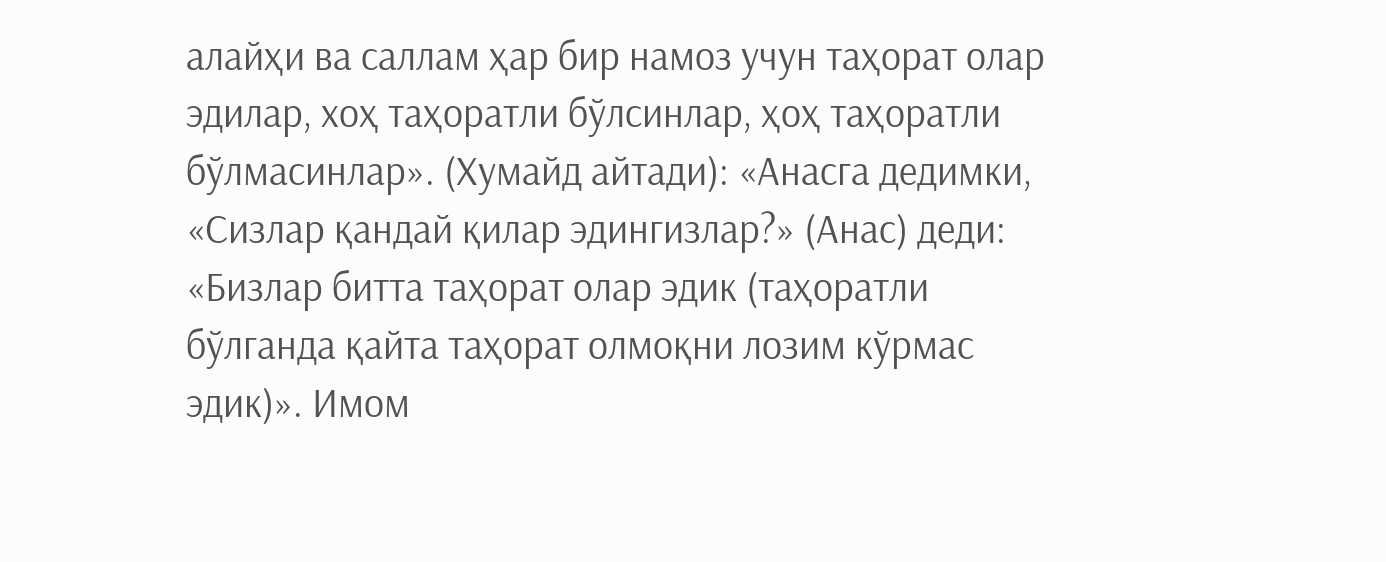алайҳи ва саллам ҳар бир намоз учун таҳорат олар эдилар, хоҳ таҳоратли бўлсинлар, ҳоҳ таҳоратли бўлмасинлар». (Хумайд айтади): «Анасга дедимки, «Сизлар қандай қилар эдингизлар?» (Анас) деди: «Бизлар битта таҳорат олар эдик (таҳоратли бўлганда қайта таҳорат олмоқни лозим кўрмас эдик)». Имом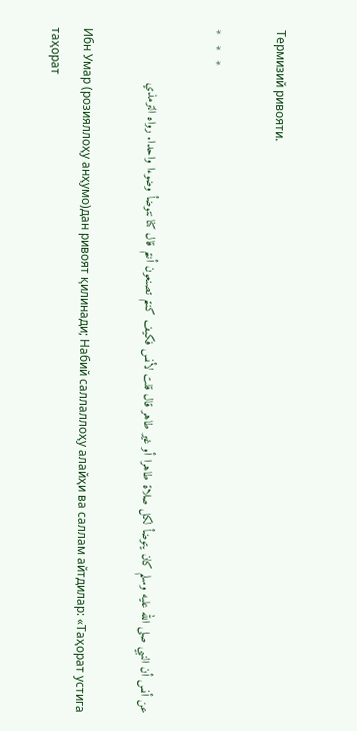Термизий ривояти.

*   *   *

عن أنس أن النبي صلى الله عليه وسلم كان يتوضأ لكل صلاة طاهرا أو غير طاهر قال قلت لأنس فكيف كنتم تصنعون أنتم قال كنا نتوضأ وضوءا واحدا. رواه الترمذي

Ибн Умар (розияллоҳу анҳумо)дан ривоят қилинади; Набий саллаллоҳу алайҳи ва саллам айтдилар: «Таҳорат устига таҳорат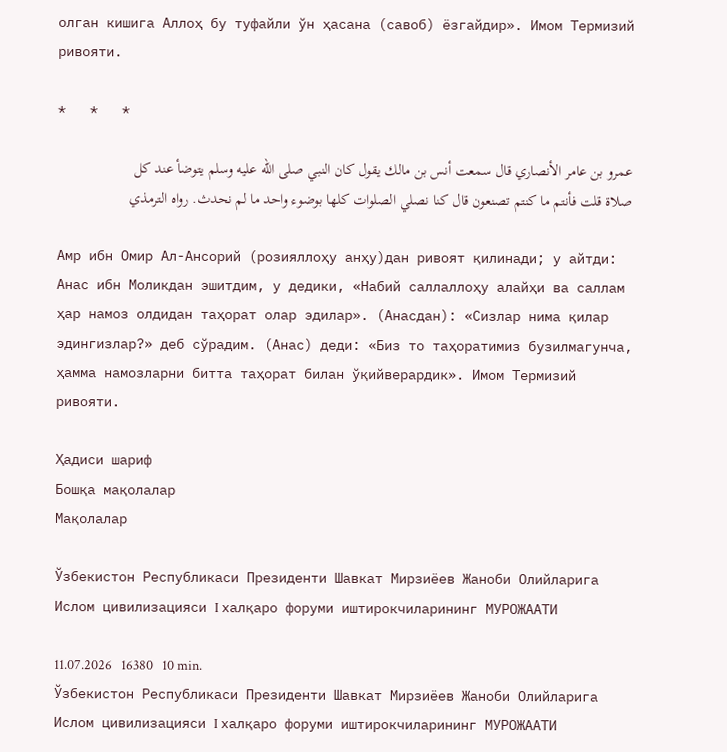олган кишига Аллоҳ бу туфайли ўн ҳасана (савоб) ёзгайдир». Имом Термизий ривояти.

*   *   *

عمرو بن عامر الأنصاري قال سمعت أنس بن مالك يقول كان النبي صلى الله عليه وسلم يتوضأ عند كل صلاة قلت فأنتم ما كنتم تصنعون قال كنا نصلي الصلوات كلها بوضوء واحد ما لم نحدث. رواه الترمذي

Амр ибн Омир Ал-Ансорий (розияллоҳу анҳу)дан ривоят қилинади; у айтди: Анас ибн Моликдан эшитдим, у дедики, «Набий саллаллоҳу алайҳи ва саллам ҳар намоз олдидан таҳорат олар эдилар». (Анасдан): «Сизлар нима қилар эдингизлар?» деб сўрадим. (Анас) деди: «Биз то таҳоратимиз бузилмагунча, ҳамма намозларни битта таҳорат билан ўқийверардик». Имом Термизий ривояти.

Ҳадиси шариф
Бошқа мақолалар
Мақолалар

Ўзбекистон Республикаси Президенти Шавкат Мирзиёев Жаноби Олийларига Ислом цивилизацияси I халқаро форуми иштирокчиларининг МУРОЖААТИ

11.07.2026   16380   10 min.
Ўзбекистон Республикаси Президенти Шавкат Мирзиёев Жаноби Олийларига Ислом цивилизацияси I халқаро форуми иштирокчиларининг МУРОЖААТИ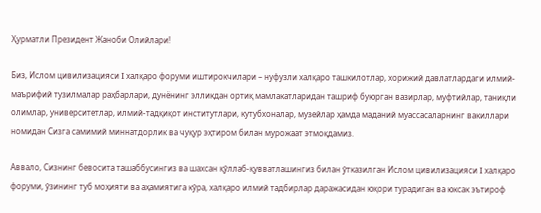Ҳурматли Президент Жаноби Олийлари!

Биз, Ислом цивилизацияси I халқаро форуми иштирокчилари – нуфузли халқаро ташкилотлар, хорижий давлатлардаги илмий-маърифий тузилмалар раҳбарлари, дунёнинг элликдан ортиқ мамлакатларидан ташриф буюрган вазирлар, муфтийлар, таниқли олимлар, университетлар, илмий-тадқиқот институтлари, кутубхоналар, музейлар ҳамда маданий муассасаларнинг вакиллари номидан Сизга самимий миннатдорлик ва чуқур эҳтиром билан мурожаат этмоқдамиз.

Аввало, Сизнинг бевосита ташаббусингиз ва шахсан қўллаб-қувватлашингиз билан ўтказилган Ислом цивилизацияси I халқаро форуми, ўзининг туб моҳияти ва аҳамиятига кўра, халқаро илмий тадбирлар даражасидан юқори турадиган ва юксак эътироф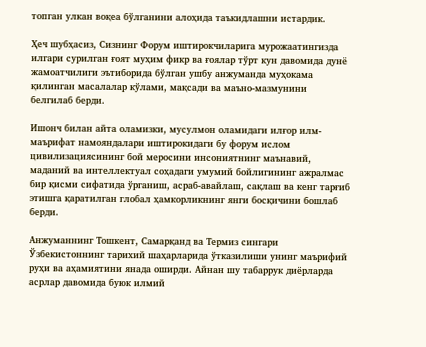топган улкан воқеа бўлганини алоҳида таъкидлашни истардик.

Ҳеч шубҳасиз, Сизнинг Форум иштирокчиларига мурожаатингизда илгари сурилган ғоят муҳим фикр ва ғоялар тўрт кун давомида дунё жамоатчилиги эътиборида бўлган ушбу анжуманда муҳокама қилинган масалалар кўлами, мақсади ва маъно-мазмунини белгилаб берди.

Ишонч билан айта оламизки, мусулмон оламидаги илғор илм-маърифат намояндалари иштирокидаги бу форум ислом цивилизациясининг бой меросини инсониятнинг маънавий, маданий ва интеллектуал соҳадаги умумий бойлигининг ажралмас бир қисми сифатида ўрганиш, асраб-авайлаш, сақлаш ва кенг тарғиб этишга қаратилган глобал ҳамкорликнинг янги босқичини бошлаб берди.

Анжуманнинг Тошкент, Самарқанд ва Термиз сингари Ўзбекистоннинг тарихий шаҳарларида ўтказилиши унинг маърифий руҳи ва аҳамиятини янада оширди. Айнан шу табаррук диёрларда асрлар давомида буюк илмий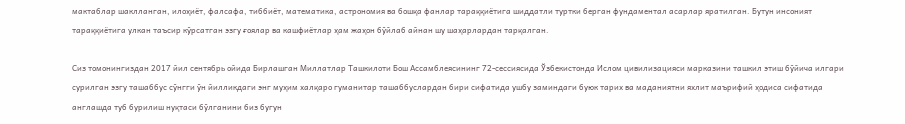мактаблар шаклланган, илоҳиёт, фалсафа, тиббиёт, математика, астрономия ва бошқа фанлар тараққиётига шиддатли туртки берган фундаментал асарлар яратилган. Бутун инсоният тараққиётига улкан таъсир кўрсатган эзгу ғоялар ва кашфиётлар ҳам жаҳон бўйлаб айнан шу шаҳарлардан тарқалган.

Сиз томонингиздан 2017 йил сентябрь ойида Бирлашган Миллатлар Ташкилоти Бош Ассамблеясининг 72-сессиясида Ўзбекистонда Ислом цивилизацияси марказини ташкил этиш бўйича илгари сурилган эзгу ташаббус сўнгги ўн йилликдаги энг муҳим халқаро гуманитар ташаббуслардан бири сифатида ушбу заминдаги буюк тарих ва маданиятни яхлит маърифий ҳодиса сифатида англашда туб бурилиш нуқтаси бўлганини биз бугун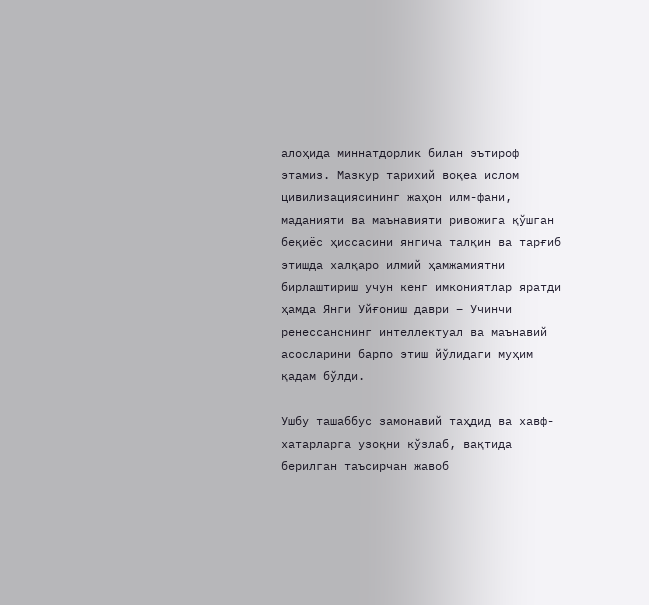алоҳида миннатдорлик билан эътироф этамиз. Мазкур тарихий воқеа ислом цивилизациясининг жаҳон илм-фани, маданияти ва маънавияти ривожига қўшган беқиёс ҳиссасини янгича талқин ва тарғиб этишда халқаро илмий ҳамжамиятни бирлаштириш учун кенг имкониятлар яратди ҳамда Янги Уйғониш даври – Учинчи ренессанснинг интеллектуал ва маънавий асосларини барпо этиш йўлидаги муҳим қадам бўлди.

Ушбу ташаббус замонавий таҳдид ва хавф-хатарларга узоқни кўзлаб, вақтида берилган таъсирчан жавоб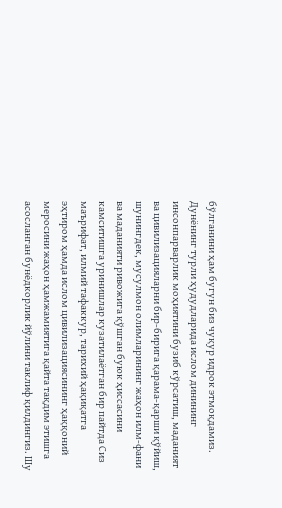бўлганини ҳам бугун биз чуқур идрок этмоқдамиз. Дунёнинг турли ҳудудларида ислом динининг инсонпарварлик моҳиятини бузиб кўрсатиш, маданият ва цивилизацияларни бир-бирига қарама-қарши қўйиш, шунингдек, мусулмон олимларининг жаҳон илм-фани ва маданияти ривожига қўшган буюк ҳиссасини камситишга уринишлар кузатилаётган бир пайтда Сиз маърифат, илмий тафаккур, тарихий ҳақиқатга эҳтиром ҳамда ислом цивилизациясининг ҳаққоний меросини жаҳон ҳамжамиятига қайта тақдим этишга асосланган бунёдкорлик йўлини таклиф қилдингиз. Шу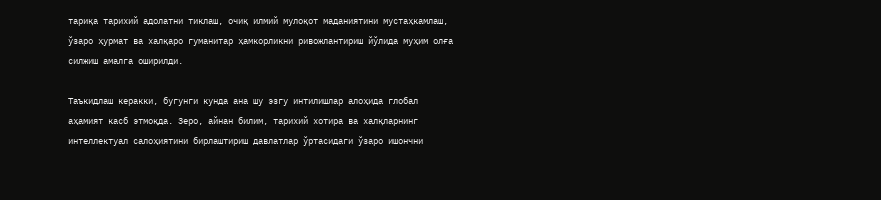тариқа тарихий адолатни тиклаш, очиқ илмий мулоқот маданиятини мустаҳкамлаш, ўзаро ҳурмат ва халқаро гуманитар ҳамкорликни ривожлантириш йўлида муҳим олға силжиш амалга оширилди.

Таъкидлаш керакки, бугунги кунда ана шу эзгу интилишлар алоҳида глобал аҳамият касб этмоқда. Зеро, айнан билим, тарихий хотира ва халқларнинг интеллектуал салоҳиятини бирлаштириш давлатлар ўртасидаги ўзаро ишончни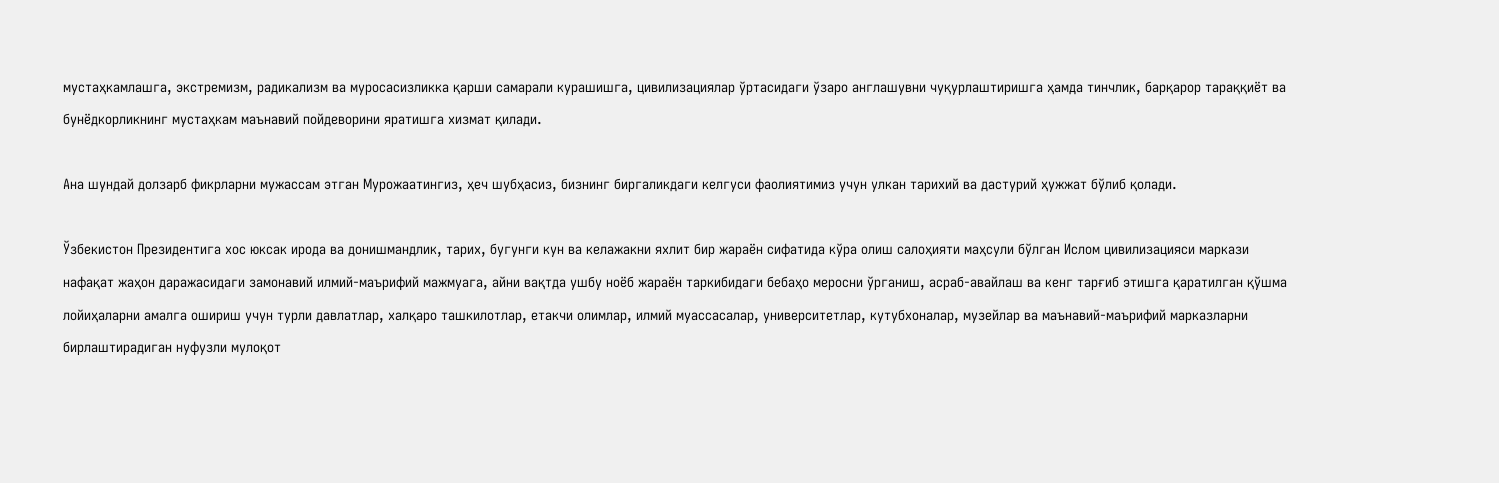мустаҳкамлашга, экстремизм, радикализм ва муросасизликка қарши самарали курашишга, цивилизациялар ўртасидаги ўзаро англашувни чуқурлаштиришга ҳамда тинчлик, барқарор тараққиёт ва бунёдкорликнинг мустаҳкам маънавий пойдеворини яратишга хизмат қилади.

Ана шундай долзарб фикрларни мужассам этган Мурожаатингиз, ҳеч шубҳасиз, бизнинг биргаликдаги келгуси фаолиятимиз учун улкан тарихий ва дастурий ҳужжат бўлиб қолади.

Ўзбекистон Президентига хос юксак ирода ва донишмандлик, тарих, бугунги кун ва келажакни яхлит бир жараён сифатида кўра олиш салоҳияти маҳсули бўлган Ислом цивилизацияси маркази нафақат жаҳон даражасидаги замонавий илмий-маърифий мажмуага, айни вақтда ушбу ноёб жараён таркибидаги бебаҳо меросни ўрганиш, асраб-авайлаш ва кенг тарғиб этишга қаратилган қўшма лойиҳаларни амалга ошириш учун турли давлатлар, халқаро ташкилотлар, етакчи олимлар, илмий муассасалар, университетлар, кутубхоналар, музейлар ва маънавий-маърифий марказларни бирлаштирадиган нуфузли мулоқот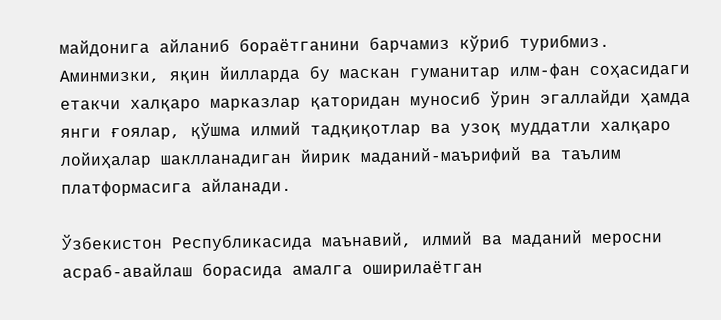майдонига айланиб бораётганини барчамиз кўриб турибмиз. Аминмизки, яқин йилларда бу маскан гуманитар илм-фан соҳасидаги етакчи халқаро марказлар қаторидан муносиб ўрин эгаллайди ҳамда янги ғоялар, қўшма илмий тадқиқотлар ва узоқ муддатли халқаро лойиҳалар шаклланадиган йирик маданий-маърифий ва таълим платформасига айланади.

Ўзбекистон Республикасида маънавий, илмий ва маданий меросни асраб-авайлаш борасида амалга оширилаётган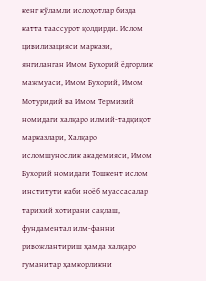кенг кўламли ислоҳотлар бизда  катта таассурот қолдирди. Ислом цивилизацияси маркази, янгиланган Имом Бухорий ёдгорлик мажмуаси, Имом Бухорий, Имом Мотуридий ва Имом Термизий номидаги халқаро илмий-тадқиқот марказлари, Халқаро исломшунослик академияси, Имом Бухорий номидаги Тошкент ислом институти каби ноёб муассасалар тарихий хотирани сақлаш, фундаментал илм-фанни ривожлантириш ҳамда халқаро гуманитар ҳамкорликни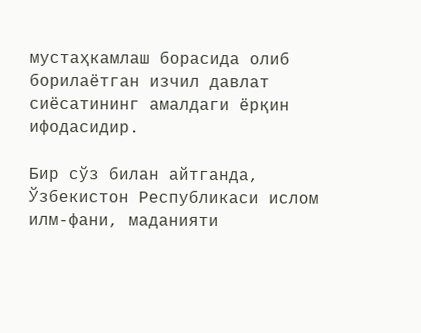мустаҳкамлаш борасида олиб борилаётган изчил давлат сиёсатининг амалдаги ёрқин ифодасидир.

Бир сўз билан айтганда, Ўзбекистон Республикаси ислом илм-фани, маданияти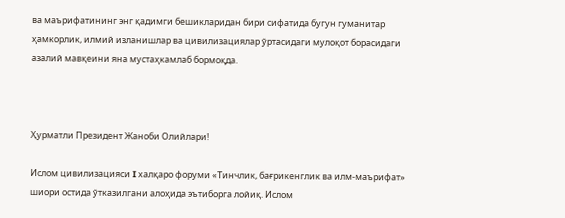ва маърифатининг энг қадимги бешикларидан бири сифатида бугун гуманитар ҳамкорлик, илмий изланишлар ва цивилизациялар ўртасидаги мулоқот борасидаги азалий мавқеини яна мустаҳкамлаб бормоқда.



Ҳурматли Президент Жаноби Олийлари!

Ислом цивилизацияси I халқаро форуми «Тинчлик, бағрикенглик ва илм-маърифат» шиори остида ўтказилгани алоҳида эътиборга лойиқ. Ислом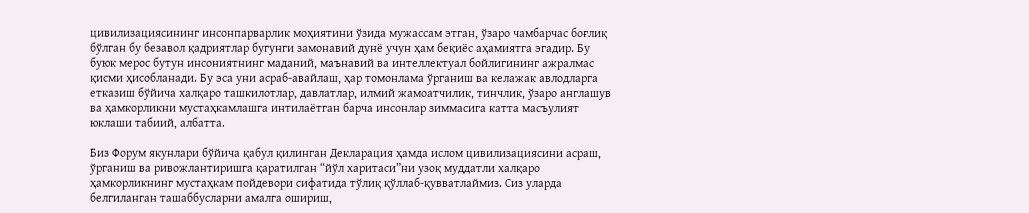цивилизациясининг инсонпарварлик моҳиятини ўзида мужассам этган, ўзаро чамбарчас боғлиқ бўлган бу безавол қадриятлар бугунги замонавий дунё учун ҳам беқиёс аҳамиятга эгадир. Бу буюк мерос бутун инсониятнинг маданий, маънавий ва интеллектуал бойлигининг ажралмас қисми ҳисобланади. Бу эса уни асраб-авайлаш, ҳар томонлама ўрганиш ва келажак авлодларга етказиш бўйича халқаро ташкилотлар, давлатлар, илмий жамоатчилик, тинчлик, ўзаро англашув ва ҳамкорликни мустаҳкамлашга интилаётган барча инсонлар зиммасига катта масъулият юклаши табиий, албатта.

Биз Форум якунлари бўйича қабул қилинган Декларация ҳамда ислом цивилизациясини асраш, ўрганиш ва ривожлантиришга қаратилган “йўл харитаси”ни узоқ муддатли халқаро ҳамкорликнинг мустаҳкам пойдевори сифатида тўлиқ қўллаб-қувватлаймиз. Сиз уларда белгиланган ташаббусларни амалга ошириш,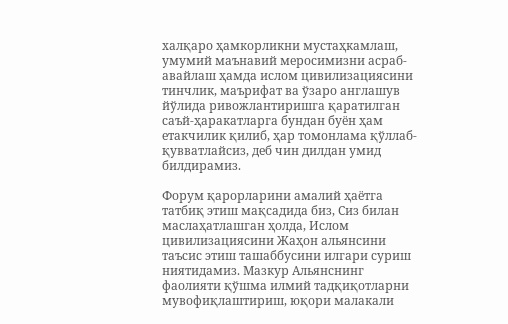халқаро ҳамкорликни мустаҳкамлаш, умумий маънавий меросимизни асраб-авайлаш ҳамда ислом цивилизациясини тинчлик, маърифат ва ўзаро англашув йўлида ривожлантиришга қаратилган саъй-ҳаракатларга бундан буён ҳам етакчилик қилиб, ҳар томонлама қўллаб-қувватлайсиз, деб чин дилдан умид билдирамиз.

Форум қарорларини амалий ҳаётга татбиқ этиш мақсадида биз, Сиз билан маслаҳатлашган ҳолда, Ислом цивилизациясини Жаҳон альянсини таъсис этиш ташаббусини илгари суриш ниятидамиз. Мазкур Альянснинг фаолияти қўшма илмий тадқиқотларни мувофиқлаштириш, юқори малакали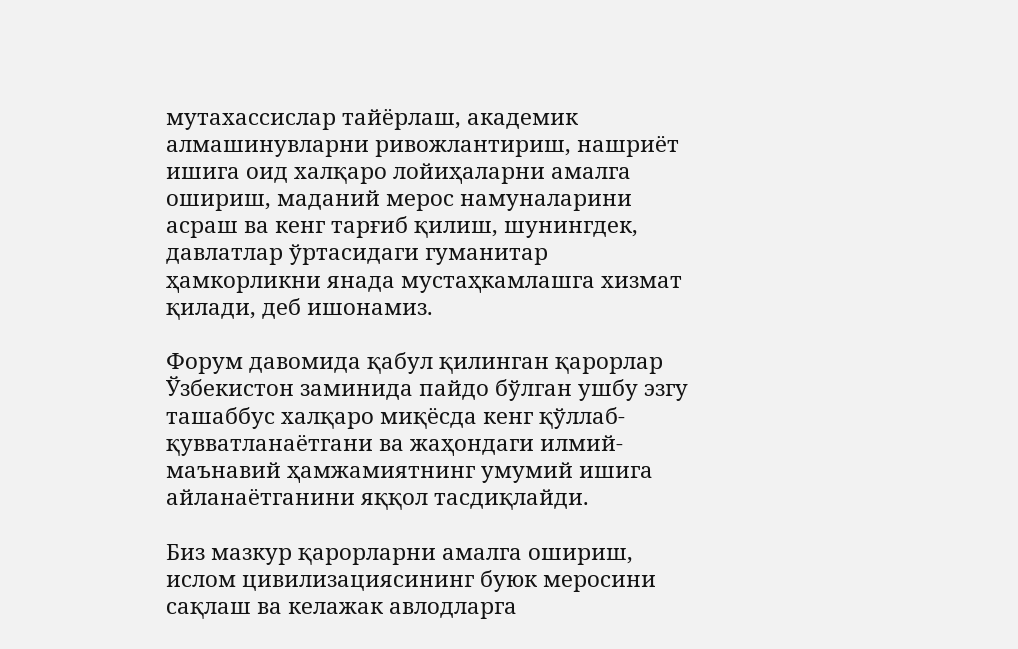мутахассислар тайёрлаш, академик алмашинувларни ривожлантириш, нашриёт ишига оид халқаро лойиҳаларни амалга ошириш, маданий мерос намуналарини асраш ва кенг тарғиб қилиш, шунингдек, давлатлар ўртасидаги гуманитар ҳамкорликни янада мустаҳкамлашга хизмат қилади, деб ишонамиз.

Форум давомида қабул қилинган қарорлар Ўзбекистон заминида пайдо бўлган ушбу эзгу ташаббус халқаро миқёсда кенг қўллаб-қувватланаётгани ва жаҳондаги илмий-маънавий ҳамжамиятнинг умумий ишига айланаётганини яққол тасдиқлайди.

Биз мазкур қарорларни амалга ошириш, ислом цивилизациясининг буюк меросини сақлаш ва келажак авлодларга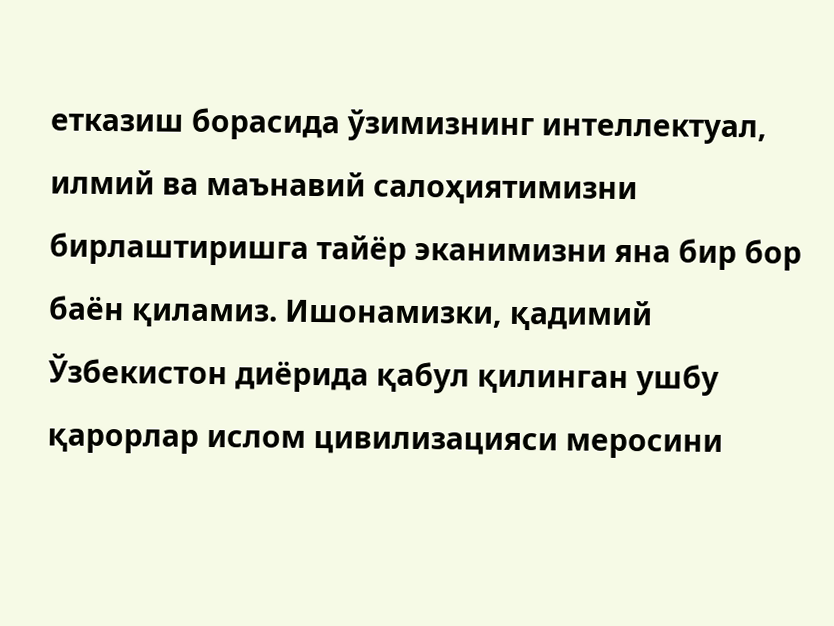етказиш борасида ўзимизнинг интеллектуал, илмий ва маънавий салоҳиятимизни бирлаштиришга тайёр эканимизни яна бир бор баён қиламиз. Ишонамизки, қадимий Ўзбекистон диёрида қабул қилинган ушбу қарорлар ислом цивилизацияси меросини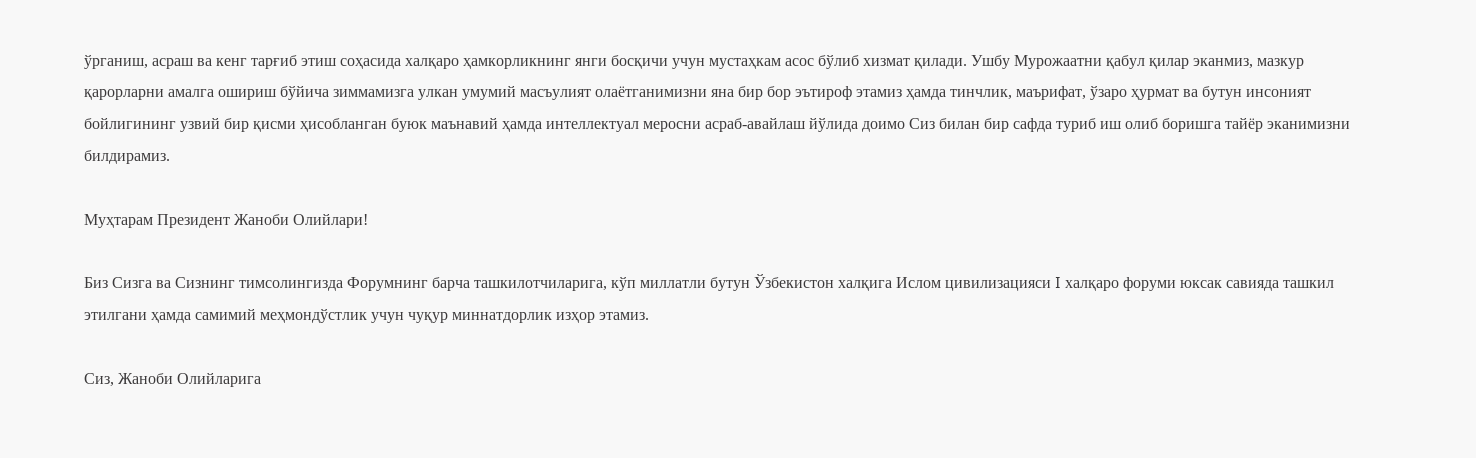ўрганиш, асраш ва кенг тарғиб этиш соҳасида халқаро ҳамкорликнинг янги босқичи учун мустаҳкам асос бўлиб хизмат қилади. Ушбу Мурожаатни қабул қилар эканмиз, мазкур қарорларни амалга ошириш бўйича зиммамизга улкан умумий масъулият олаётганимизни яна бир бор эътироф этамиз ҳамда тинчлик, маърифат, ўзаро ҳурмат ва бутун инсоният бойлигининг узвий бир қисми ҳисобланган буюк маънавий ҳамда интеллектуал меросни асраб-авайлаш йўлида доимо Сиз билан бир сафда туриб иш олиб боришга тайёр эканимизни билдирамиз.

Муҳтарам Президент Жаноби Олийлари!

Биз Сизга ва Сизнинг тимсолингизда Форумнинг барча ташкилотчиларига, кўп миллатли бутун Ўзбекистон халқига Ислом цивилизацияси I халқаро форуми юксак савияда ташкил этилгани ҳамда самимий меҳмондўстлик учун чуқур миннатдорлик изҳор этамиз.

Сиз, Жаноби Олийларига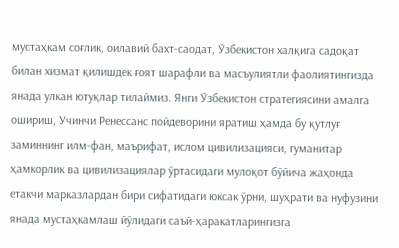мустаҳкам соғлик, оилавий бахт-саодат, Ўзбекистон халқига садоқат билан хизмат қилишдек ғоят шарафли ва масъулиятли фаолиятингизда янада улкан ютуқлар тилаймиз. Янги Ўзбекистон стратегиясини амалга ошириш, Учинчи Ренессанс пойдеворини яратиш ҳамда бу қутлуғ заминнинг илм-фан, маърифат, ислом цивилизацияси, гуманитар ҳамкорлик ва цивилизациялар ўртасидаги мулоқот бўйича жаҳонда етакчи марказлардан бири сифатидаги юксак ўрни, шуҳрати ва нуфузини янада мустаҳкамлаш йўлидаги саъй-ҳаракатларингизга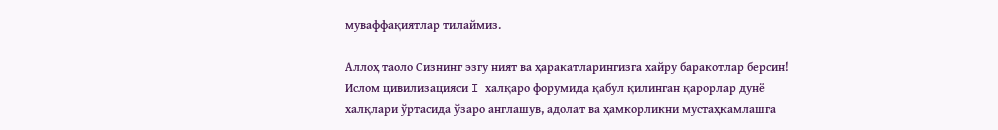муваффақиятлар тилаймиз.

Аллоҳ таоло Сизнинг эзгу ният ва ҳаракатларингизга хайру баракотлар берсин!
Ислом цивилизацияси I халқаро форумида қабул қилинган қарорлар дунё халқлари ўртасида ўзаро англашув, адолат ва ҳамкорликни мустаҳкамлашга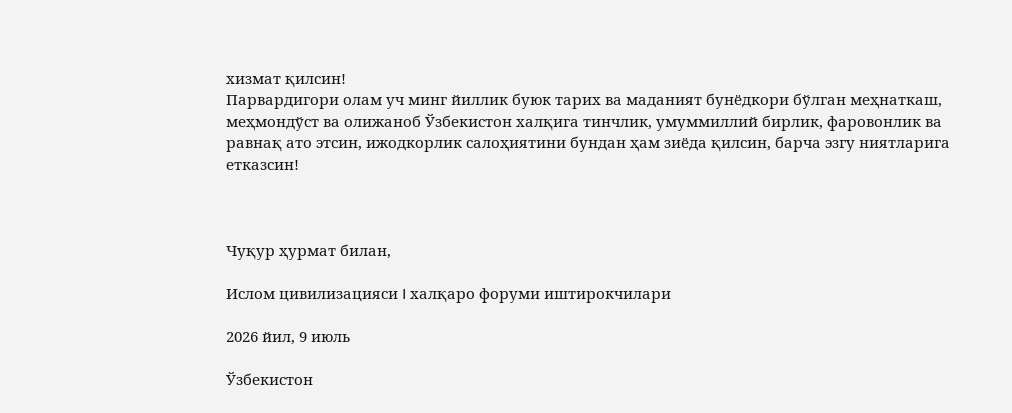хизмат қилсин!
Парвардигори олам уч минг йиллик буюк тарих ва маданият бунёдкори бўлган меҳнаткаш, меҳмондўст ва олижаноб Ўзбекистон халқига тинчлик, умуммиллий бирлик, фаровонлик ва равнақ ато этсин, ижодкорлик салоҳиятини бундан ҳам зиёда қилсин, барча эзгу ниятларига етказсин!



Чуқур ҳурмат билан,

Ислом цивилизацияси I халқаро форуми иштирокчилари

2026 йил, 9 июль

Ўзбекистон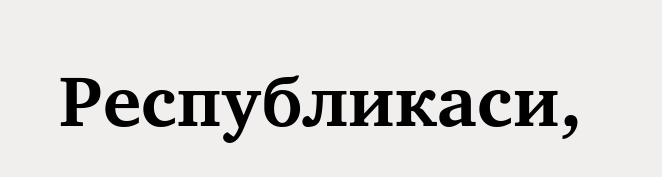Республикаси,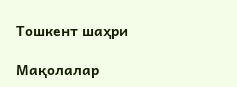Тошкент шаҳри

Мақолалар